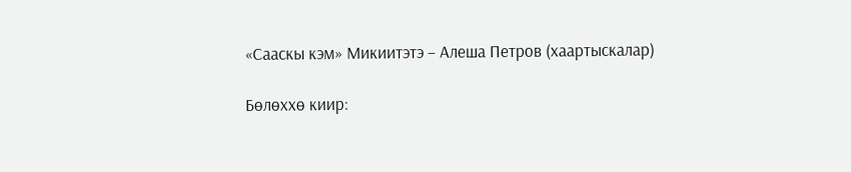«Сааскы кэм» Микиитэтэ – Алеша Петров (хаартыскалар)

Бөлөххө киир: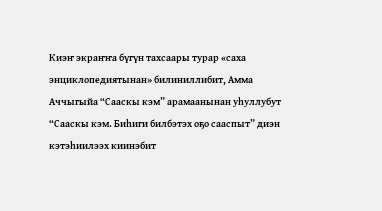Киэҥ экраҥҥа бүгүн тахсаары турар «саха энциклопедиятынан» билиниллибит, Амма Аччыгыйа “Сааскы кэм” арамаанынан уһуллубут “Сааскы кэм. Биһиги билбэтэх оҕо сааспыт” диэн кэтэһиилээх киинэбит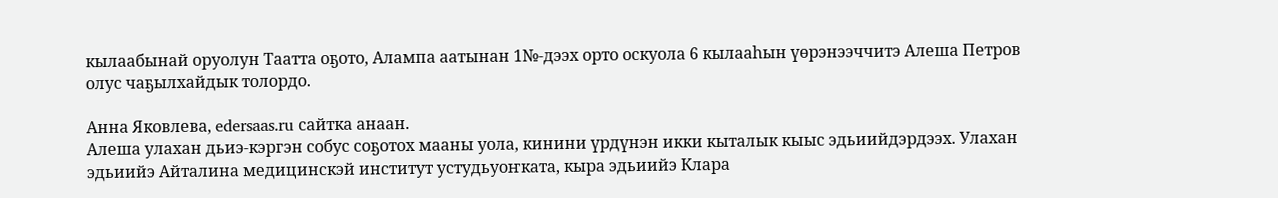кылаабынай оруолун Таатта оҕото, Алампа аатынан 1№-дээх орто оскуола 6 кылааһын үөрэнээччитэ Алеша Петров олус чаҕылхайдык толордо.

Анна Яковлева, edersaas.ru сайтка анаан.
Алеша улахан дьиэ-кэргэн собус соҕотох мааны уола, кинини үрдүнэн икки кыталык кыыс эдьиийдэрдээх. Улахан эдьиийэ Айталина медицинскэй институт устудьуоҥката, кыра эдьиийэ Клара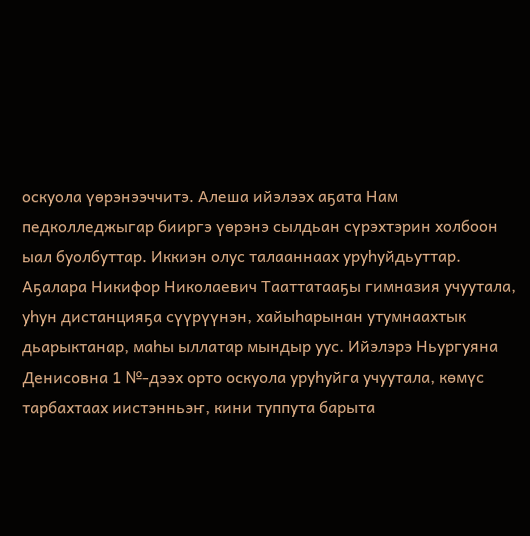оскуола үөрэнээччитэ. Алеша ийэлээх аҕата Нам педколледжыгар бииргэ үөрэнэ сылдьан сүрэхтэрин холбоон ыал буолбуттар. Иккиэн олус талааннаах уруһуйдьуттар. Аҕалара Никифор Николаевич Тааттатааҕы гимназия учуутала, уһун дистанцияҕа сүүрүүнэн, хайыһарынан утумнаахтык дьарыктанар, маһы ыллатар мындыр уус. Ийэлэрэ Ньургуяна Денисовна 1 №-дээх орто оскуола уруһуйга учуутала, көмүс тарбахтаах иистэнньэҥ, кини туппута барыта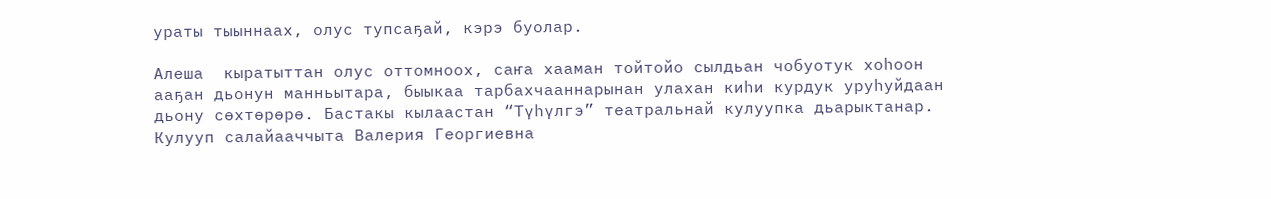ураты тыыннаах, олус тупсаҕай, кэрэ буолар.

Алеша  кыратыттан олус оттомноох, саҥа хааман тойтойо сылдьан чобуотук хоһоон ааҕан дьонун манньытара, быыкаа тарбахчааннарынан улахан киһи курдук уруһуйдаан дьону сөхтөрөрө. Бастакы кылаастан “Түһүлгэ” театральнай кулуупка дьарыктанар. Кулууп салайааччыта Валерия Георгиевна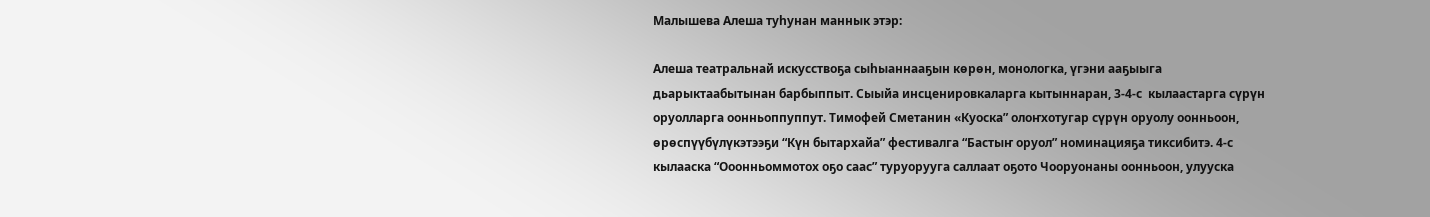Малышева Алеша туһунан маннык этэр:

Алеша театральнай искусствоҕа сыһыаннааҕын көрөн, монологка, үгэни ааҕыыга дьарыктаабытынан барбыппыт. Сыыйа инсценировкаларга кытыннаран, 3-4-с  кылаастарга сүрүн оруолларга оонньоппуппут. Тимофей Сметанин «Куоска” олоҥхотугар сүрүн оруолу оонньоон, өрөспүүбүлүкэтээҕи “Күн бытархайа” фестивалга “Бастыҥ оруол” номинацияҕа тиксибитэ. 4-с кылааска “Ооонньоммотох оҕо саас” туруорууга саллаат оҕото Чооруонаны оонньоон, улууска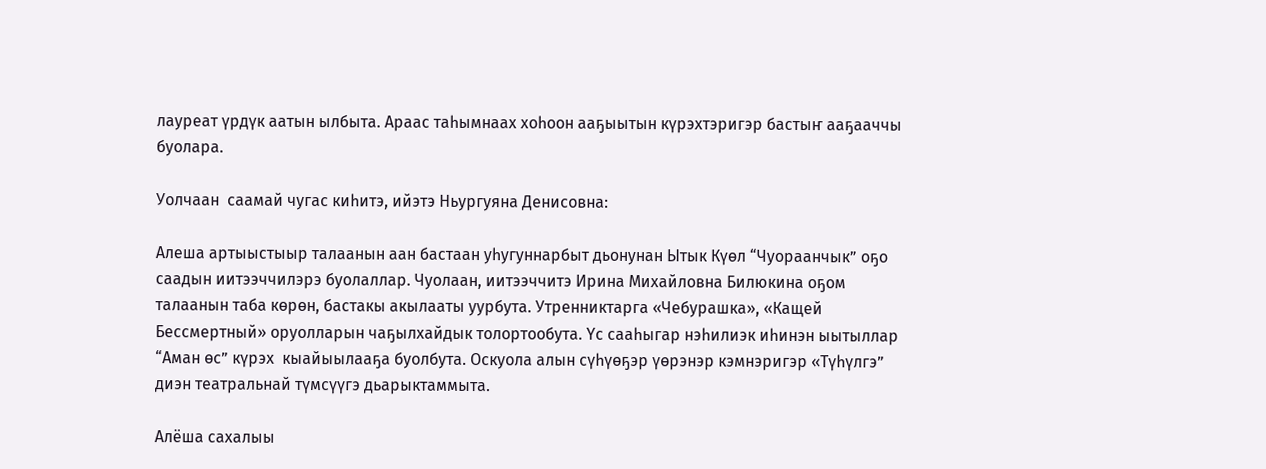лауреат үрдүк аатын ылбыта. Араас таһымнаах хоһоон ааҕыытын күрэхтэригэр бастыҥ ааҕааччы буолара.

Уолчаан  саамай чугас киһитэ, ийэтэ Ньургуяна Денисовна:

Алеша артыыстыыр талаанын аан бастаан уһугуннарбыт дьонунан Ытык Күөл “Чуораанчык” оҕо саадын иитээччилэрэ буолаллар. Чуолаан, иитээччитэ Ирина Михайловна Билюкина оҕом талаанын таба көрөн, бастакы акылааты уурбута. Утренниктарга «Чебурашка», «Кащей Бессмертный» оруолларын чаҕылхайдык толортообута. Үс сааһыгар нэһилиэк иһинэн ыытыллар “Аман өс” күрэх  кыайыылааҕа буолбута. Оскуола алын сүһүөҕэр үөрэнэр кэмнэригэр «Түһүлгэ” диэн театральнай түмсүүгэ дьарыктаммыта.

Алёша сахалыы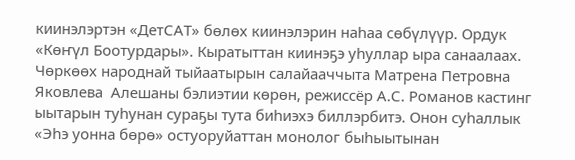киинэлэртэн «ДетСАТ» бөлөх киинэлэрин наһаа сөбүлүүр. Ордук «Көҥүл Боотурдары». Кыратыттан киинэҕэ уһуллар ыра санаалаах. Чөркөөх народнай тыйаатырын салайааччыта Матрена Петровна Яковлева  Алешаны бэлиэтии көрөн, режиссёр А.С. Романов кастинг ыытарын туһунан сураҕы тута биһиэхэ биллэрбитэ. Онон суһаллык «Эһэ уонна бөрө» остуоруйаттан монолог быһыытынан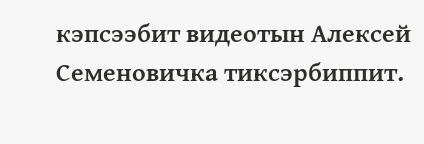кэпсээбит видеотын Алексей Семеновичка тиксэрбиппит.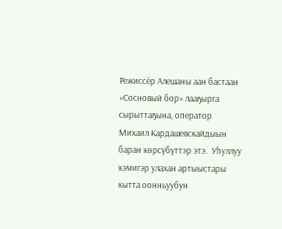Режиссёр Алешаны аан бастаан «Сосновый бор» лааҕырга сырыттаҕына, оператор Михаил Кардашевскайдыын баран көрсүбүттэр этэ.  Уһуллуу кэмигэр улахан артыыстары кытта оонньуубун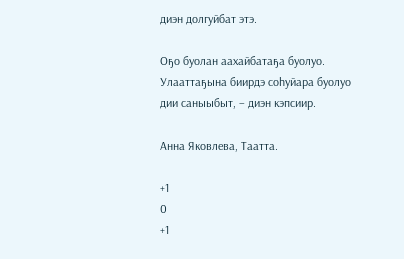диэн долгуйбат этэ.

Оҕо буолан аахайбатаҕа буолуо.   Улааттаҕына биирдэ соһуйара буолуо дии саныыбыт, – диэн кэпсиир.

Анна Яковлева, Таатта.

+1
0
+1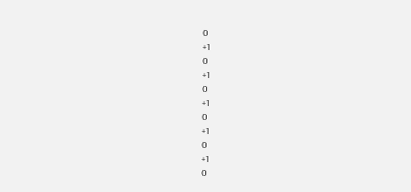0
+1
0
+1
0
+1
0
+1
0
+1
0